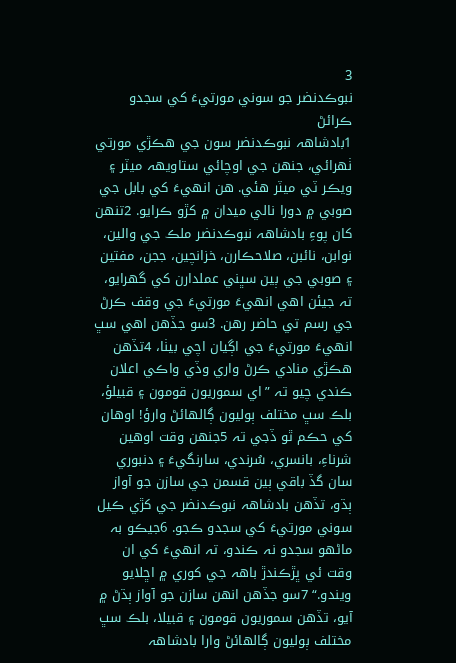3
نبوڪدنضر جو سوني مورتيءَ کي سجدو ڪرائڻ
1بادشاهہ نبوڪدنضر سون جي هڪڙي مورتي ٺهرائي، جنهن جي اوچائي ستاويهہ ميٽر ۽ ويڪر ٽي ميٽر هئي. هن انهيءَ کي بابل جي صوبي ۾ دورا نالي ميدان ۾ کڙو ڪرايو. 2تنهن کان پوءِ بادشاهہ نبوڪدنضر ملڪ جي والين، نوابن، نائبن، صلاحڪارن، خزانچين، ججن، مفتين ۽ صوبي جي ٻين سڀني عملدارن کي گھرايو، تہ جيئن اهي انهيءَ مورتيءَ جي وقف ڪرڻ جي رسم تي حاضر رهن. 3سو جڏهن اهي سڀ انهيءَ مورتيءَ جي اڳيان اچي بيٺا، 4تڏهن هڪڙي منادي ڪرڻ واري وڏي واڪي اعلان ڪندي چيو تہ ”اي سموريون قومون ۽ قبيلؤ، بلڪ سڀ مختلف ٻوليون ڳالهائڻ وارؤ! اوهان کي حڪم ٿو ڏجي تہ 5جنهن وقت اوهين شرناءِ، بانسري، سُرندي، سارنگيءَ ۽ دنبوري سان گڏ باقي ٻين قسمن جي سازن جو آواز ٻڌو، تڏهن بادشاهہ نبوڪدنضر جي کڙي ڪيل سوني مورتيءَ کي سجدو ڪجو. 6جيڪو بہ ماڻهو سجدو نہ ڪندو، تہ انهيءَ کي ان وقت ئي ڀڙڪندڙ باهہ جي کوري ۾ اڇلايو ويندو.“ 7سو جڏهن انهن سازن جو آواز ٻڌڻ ۾ آيو، تڏهن سموريون قومون ۽ قبيلا، بلڪ سڀ مختلف ٻوليون ڳالهائڻ وارا بادشاهہ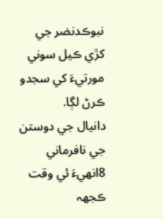نبوڪدنضر جي کڙي ڪيل سوني مورتيءَ کي سجدو ڪرڻ لڳا.
دانيال جي دوستن جي نافرماني
8انهيءَ ئي وقت ڪجھہ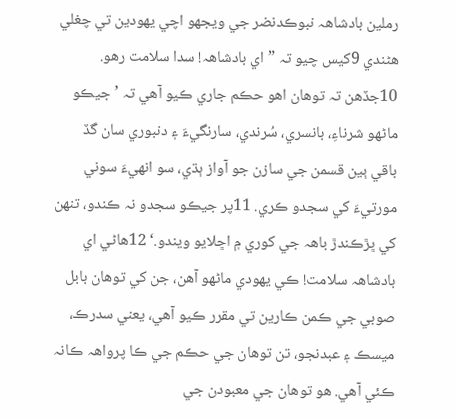رملين بادشاهہ نبوڪدنضر جي ويجھو اچي يهودين تي چغلي هڻندي 9کيس چيو تہ ”اي بادشاهہ! سدا سلامت رهو. 10جڏهن تہ توهان اهو حڪم جاري ڪيو آهي تہ ’جيڪو ماڻهو شرناءِ، بانسري، سُرندي، سارنگيءَ ۽ دنبوري سان گڏ باقي ٻين قسمن جي سازن جو آواز ٻڌي، سو انهيءَ سوني مورتيءَ کي سجدو ڪري. 11پر جيڪو سجدو نہ ڪندو، تنهن کي ڀڙڪندڙ باهہ جي کوري ۾ اڇلايو ويندو.‘ 12هاڻي اي بادشاهہ سلامت! ڪي يهودي ماڻهو آهن، جن کي توهان بابل صوبي جي ڪمن ڪارين تي مقرر ڪيو آهي، يعني سدرڪ، ميسڪ ۽ عبدنجو، تن توهان جي حڪم جي ڪا پرواهہ ڪانہ ڪئي آهي. هو توهان جي معبودن جي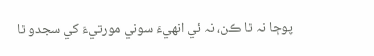پوڄا نہ ٿا ڪن، نہ ئي انهيءَ سوني مورتيءَ کي سجدو ٿا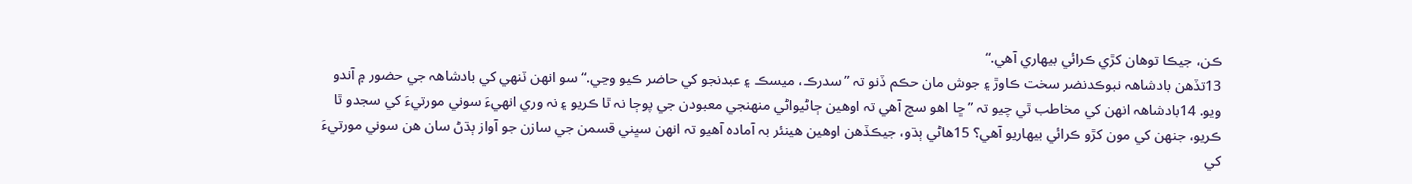ڪن، جيڪا توهان کڙي ڪرائي بيهاري آهي.“
13تڏهن بادشاهہ نبوڪدنضر سخت ڪاوڙ ۽ جوش مان حڪم ڏنو تہ ”سدرڪ، ميسڪ ۽ عبدنجو کي حاضر ڪيو وڃي.“ سو انهن ٽنهي کي بادشاهہ جي حضور ۾ آندو ويو. 14بادشاهہ انهن کي مخاطب ٿي چيو تہ ”ڇا اهو سچ آهي تہ اوهين ڄاڻيواڻي منهنجي معبودن جي پوڄا نہ ٿا ڪريو ۽ نہ وري انهيءَ سوني مورتيءَ کي سجدو ٿا ڪريو، جنهن کي مون کڙو ڪرائي بيهاريو آهي؟ 15هاڻي ٻڌو، جيڪڏهن اوهين هينئر بہ آمادہ آهيو تہ انهن سڀني قسمن جي سازن جو آواز ٻڌڻ سان هن سوني مورتيءَ کي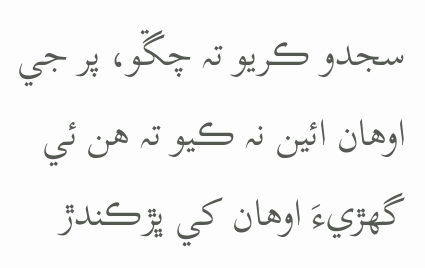سجدو ڪريو تہ چڱو، پر جي اوهان ائين نہ ڪيو تہ هن ئي گھڙيءَ اوهان کي ڀڙڪندڙ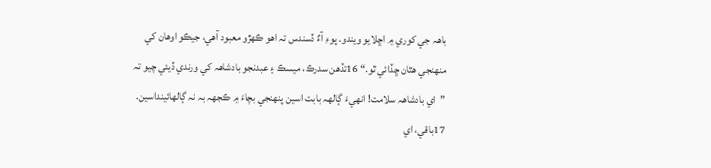باهہ جي کوري ۾ اڇلايو ويندو. پوءِ آءٌ ڏسندس تہ اهو ڪهڙو معبود آهي، جيڪو اوهان کي منهنجي هٿان ڇڏائي ٿو.“ 16تڏهن سدرڪ، ميسڪ ۽ عبدنجو بادشاهہ کي ورندي ڏيئي چيو تہ ”اي بادشاهہ سلامت! انهيءَ ڳالهہ بابت اسين پنهنجي بچاءَ ۾ ڪجھہ بہ نہ ڳالهائينداسين. 17باقي، اي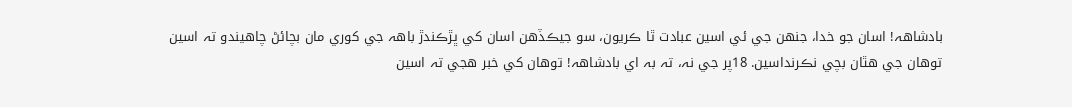بادشاهہ! اسان جو خدا، جنهن جي ئي اسين عبادت ٿا ڪريون، سو جيڪڏهن اسان کي ڀڙڪندڙ باهہ جي کوري مان بچائڻ چاهيندو تہ اسين توهان جي هٿان بچي نڪرنداسين. 18پر جي نہ، تہ بہ اي بادشاهہ! توهان کي خبر هجي تہ اسين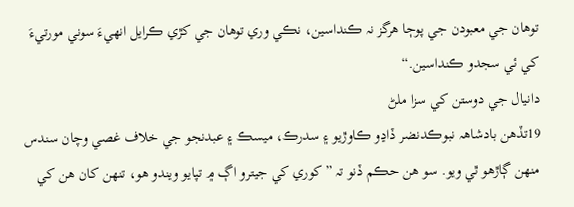توهان جي معبودن جي پوڄا هرگز نہ ڪنداسين، نڪي وري توهان جي کڙي ڪرايل انهيءَ سوني مورتيءَ کي ئي سجدو ڪنداسين.“
دانيال جي دوستن کي سزا ملڻ
19تڏهن بادشاهہ نبوڪدنضر ڏاڍو ڪاوڙيو ۽ سدرڪ، ميسڪ ۽ عبدنجو جي خلاف غصي وچان سندس منهن ڳاڙهو ٿي ويو. سو هن حڪم ڏنو تہ ”کوري کي جيترو اڳ ۾ تپايو ويندو هو، تنهن کان هن کي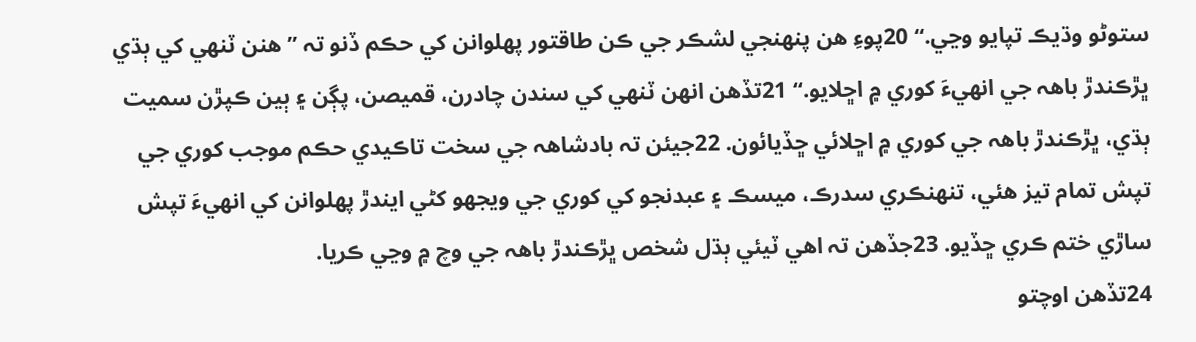ستوڻو وڌيڪ تپايو وڃي.“ 20پوءِ هن پنهنجي لشڪر جي ڪن طاقتور پهلوانن کي حڪم ڏنو تہ ”هنن ٽنهي کي ٻڌي ڀڙڪندڙ باهہ جي انهيءَ کوري ۾ اڇلايو.“ 21تڏهن انهن ٽنهي کي سندن چادرن، قميصن، پڳن ۽ ٻين ڪپڙن سميت ٻڌي، ڀڙڪندڙ باهہ جي کوري ۾ اڇلائي ڇڏيائون. 22جيئن تہ بادشاهہ جي سخت تاڪيدي حڪم موجب کوري جي تپش تمام تيز هئي، تنهنڪري سدرڪ، ميسڪ ۽ عبدنجو کي کوري جي ويجھو کڻي ايندڙ پهلوانن کي انهيءَ تپش ساڙي ختم ڪري ڇڏيو. 23جڏهن تہ اهي ٽيئي ٻڌل شخص ڀڙڪندڙ باهہ جي وچ ۾ وڃي ڪريا.
24تڏهن اوچتو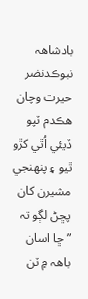بادشاهہ نبوڪدنضر حيرت وچان هڪدم ٽپو ڏيئي اُٿي کڙو ٿيو ۽ پنهنجي مشيرن کان پڇڻ لڳو تہ ”ڇا اسان باهہ ۾ ٽن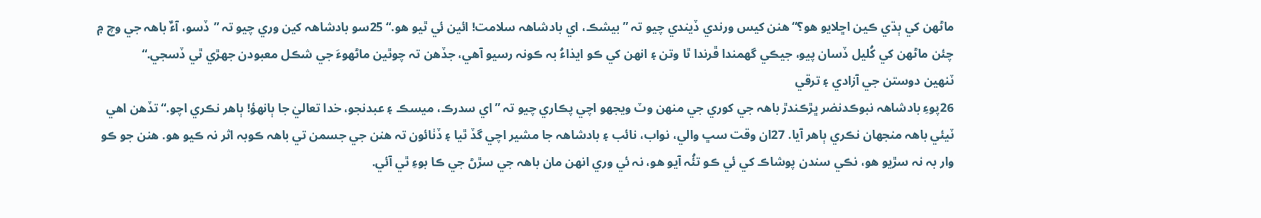ماڻهن کي ٻڌي ڪين اڇلايو هو؟“ هنن کيس ورندي ڏيندي چيو تہ ”بيشڪ، اي بادشاهہ سلامت! ائين ئي ٿيو هو.“ 25سو بادشاهہ کين وري چيو تہ ”ڏسو، آءٌ باهہ جي وچ ۾ چئن ماڻهن کي کُليل ڏسان پيو، جيڪي گھمندا ڦرندا ٿا وتن ۽ انهن کي ڪو ايذاءُ بہ ڪونہ رسيو آهي، جڏهن تہ چوٿين ماڻهوءَ جي شڪل معبودن جهڙي ٿي ڏسجي.“
ٽنهين دوستن جي آزادي ۽ ترقي
26پوءِ بادشاهہ نبوڪدنضر ڀڙڪندڙ باهہ جي کوري جي منهن وٽ ويجھو اچي پڪاري چيو تہ ”اي سدرڪ، ميسڪ ۽ عبدنجو، خدا تعاليٰ جا ٻانهؤ! ٻاهر نڪري اچو.“ تڏهن اهي ٽيئي باهہ منجھان نڪري ٻاهر آيا. 27ان وقت سڀ والي، نواب، نائب ۽ بادشاهہ جا مشير اچي گڏ ٿيا ۽ ڏٺائون تہ هنن جي جسمن تي باهہ ڪوبہ اثر نہ ڪيو هو. هنن جو ڪو وار بہ نہ سڙيو هو، نڪي سندن پوشاڪ کي ئي ڪو تئُہ آيو هو، نہ ئي وري انهن مان باهہ جي سڙڻ جي ڪا بوءِ ٿي آئي.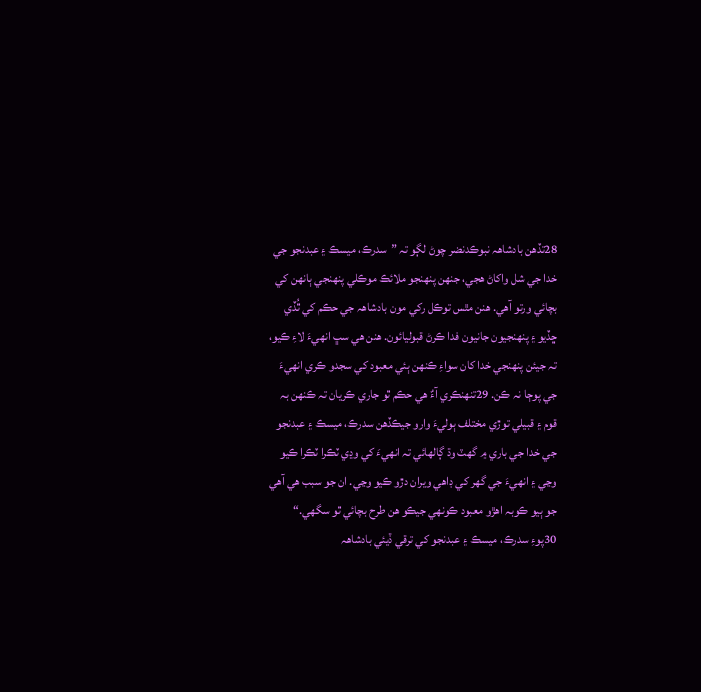28تڏهن بادشاهہ نبوڪدنضر چوڻ لڳو تہ ”سدرڪ، ميسڪ ۽ عبدنجو جي خدا جي شل واکاڻ هجي، جنهن پنهنجو ملائڪ موڪلي پنهنجي ٻانهن کي بچائي ورتو آهي. هنن مٿس توڪل رکي مون بادشاهہ جي حڪم کي ٿُڏي ڇڏيو ۽ پنهنجيون جانيون فدا ڪرڻ قبوليائون. هنن هي سڀ انهيءَ لاءِ ڪيو، تہ جيئن پنهنجي خدا کان سواءِ ڪنهن ٻئي معبود کي سجدو ڪري انهيءَ جي پوڄا نہ ڪن. 29تنهنڪري آءٌ هي حڪم ٿو جاري ڪريان تہ ڪنهن بہ قوم ۽ قبيلي توڙي مختلف ٻوليءَ وارو جيڪڏهن سدرڪ، ميسڪ ۽ عبدنجو جي خدا جي باري ۾ گھٽ وڌ ڳالهائي تہ انهيءَ کي وڍي ٽڪرا ٽڪرا ڪيو وڃي ۽ انهيءَ جي گھر کي ڊاهي ويران دڙو ڪيو وڃي. ان جو سبب هي آهي جو ٻيو ڪوبہ اهڙو معبود ڪونهي جيڪو هن طرح بچائي ٿو سگھي.“
30پوءِ سدرڪ، ميسڪ ۽ عبدنجو کي ترقي ڏيئي بادشاهہ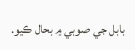بابل جي صوبي ۾ بحال ڪيو.